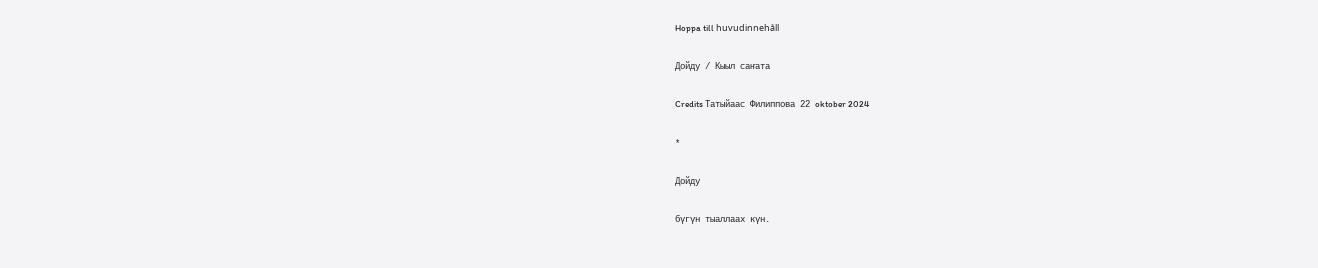Hoppa till huvudinnehåll

Дойду / Кыыл саҥата

Credits Татыйаас Филиппова 22 oktober 2024

*

Дойду

бүгүн тыаллаах күн.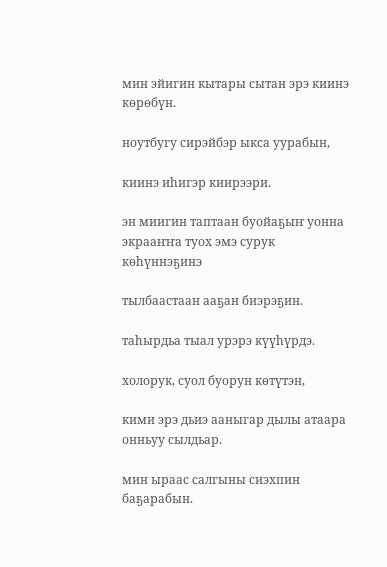мин эйигин кытары сытан эрэ киинэ көрөбүн.

ноутбугу сирэйбэр ыкса уурабын,

киинэ иһигэр киирээри.

эн миигин таптаан буойаҕыҥ уонна экрааҥҥа туох эмэ сурук көһүннэҕинэ

тылбаастаан ааҕан биэрэҕин.

таһырдьа тыал урэрэ күүһүрдэ.

холорук, суол буорун көтүтэн,

кими эрэ дьиэ ааныгар дылы атаара онньуу сылдьар.

мин ыраас салгыны сиэхпин баҕарабын.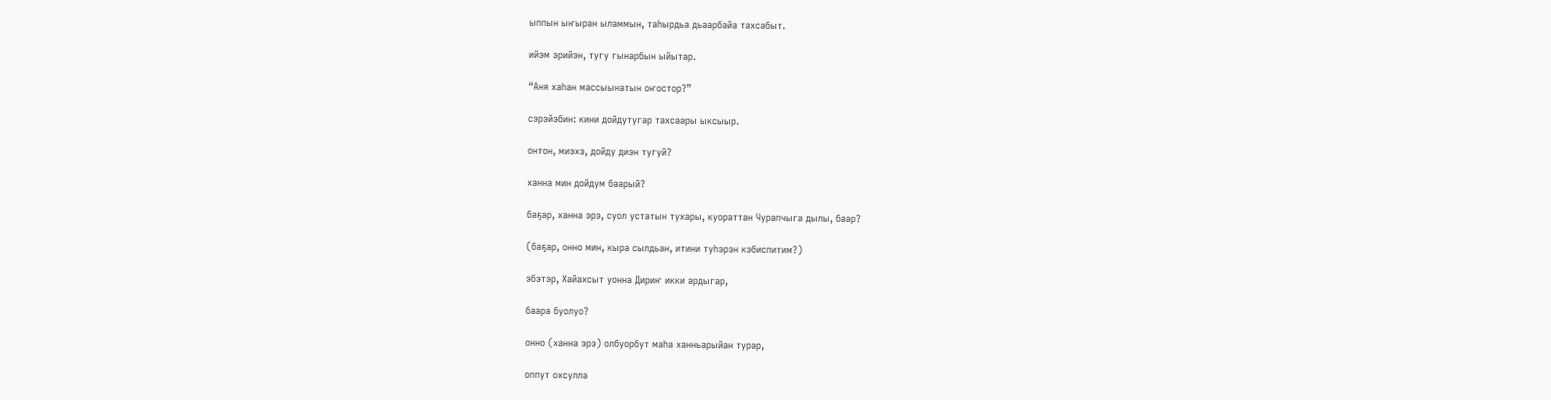ыппын ыҥыран ыламмын, таһырдьа дьаарбайа тахсабыт.

ийэм эрийэн, тугу гынарбын ыйытар.

“Аня хаһан массыынатын оҥостор?”

сэрэйэбин: кини дойдутугар тахсаары ыксыыр.

онтон, миэхэ, дойду диэн тугуй?

ханна мин дойдум баарый?

баҕар, ханна эрэ, суол устатын тухары, куораттан Чурапчыга дылы, баар?

(баҕар, онно мин, кыра сылдьан, итини туhэрэн кэбиспитим?)

эбэтэр, Хайахсыт уонна Дириҥ икки ардыгар,

баара буолуо?

онно (ханна эрэ) олбуорбут маһа ханньарыйан турар,

оппут охсулла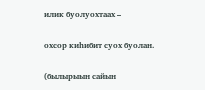илик буолуохтаах –

охсор киһибит суох буолан.

(былырыын сайын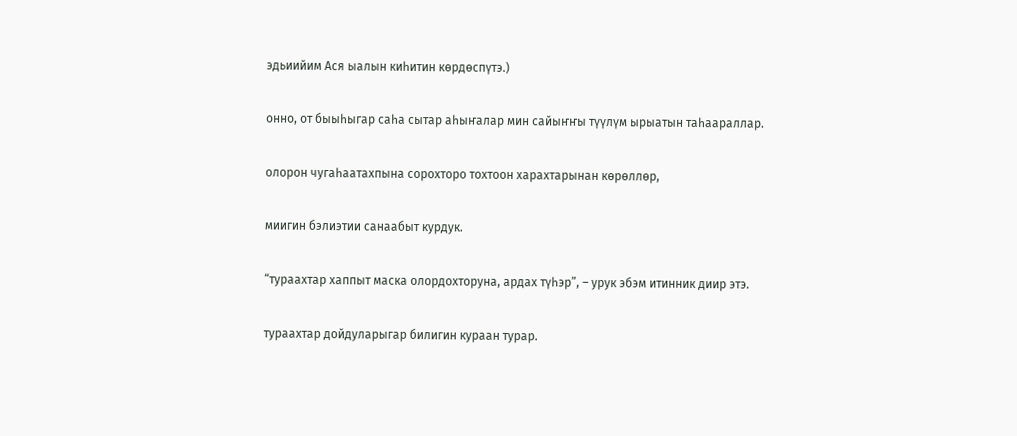эдьиийим Ася ыалын киһитин көрдөспүтэ.)

онно, от быыһыгар саһа сытар аһыҥалар мин сайыҥҥы түүлүм ырыатын таһаараллар.

олорон чугаһаатахпына сорохторо тохтоон харахтарынан көрөллөр,

миигин бэлиэтии санаабыт курдук.

“тураахтар хаппыт маска олордохторуна, ардах түһэр”, – урук эбэм итинник диир этэ.

тураахтар дойдуларыгар билигин кураан турар.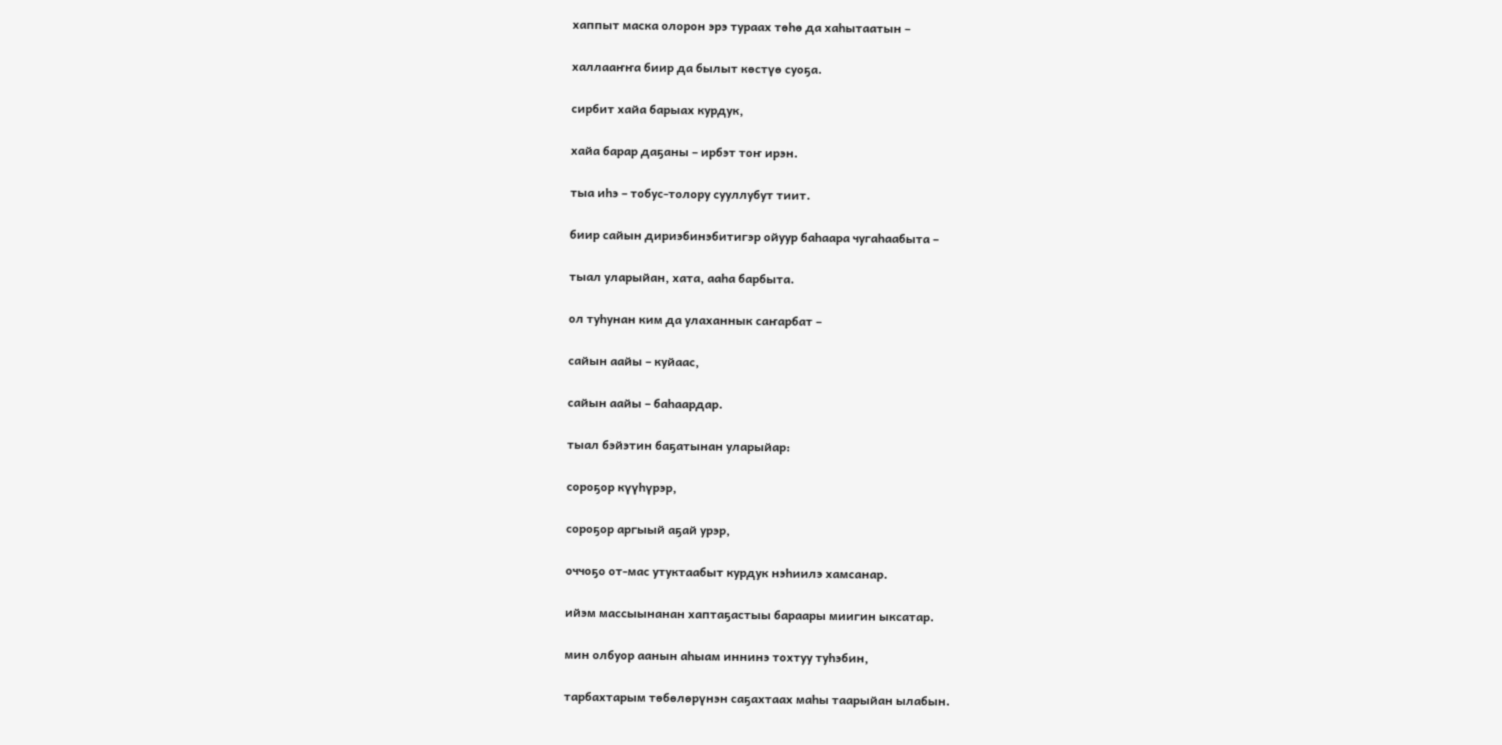хаппыт маска олорон эрэ тураах төһө да хаһытаатын –

халлааҥҥа биир да былыт көстүө суоҕа.

сирбит хайа барыах курдук,

хайа барар даҕаны – ирбэт тоҥ ирэн.

тыа иһэ – тобус-толору сууллубут тиит.

биир сайын дириэбинэбитигэр ойуур баһаара чугаһаабыта –

тыал уларыйан, хата, ааһа барбыта.

ол туһунан ким да улаханнык саҥарбат –

сайын аайы – куйаас,

сайын аайы – баһаардар.

тыал бэйэтин баҕатынан уларыйар:

сороҕор күүһүрэр,

сороҕор аргыый аҕай урэр,

оччоҕо от-мас утуктаабыт курдук нэһиилэ хамсанар.

ийэм массыынанан хаптаҕастыы бараары миигин ыксатар.

мин олбуор аанын аһыам иннинэ тохтуу туһэбин,

тарбахтарым төбөлөрүнэн саҕахтаах маһы таарыйан ылабын.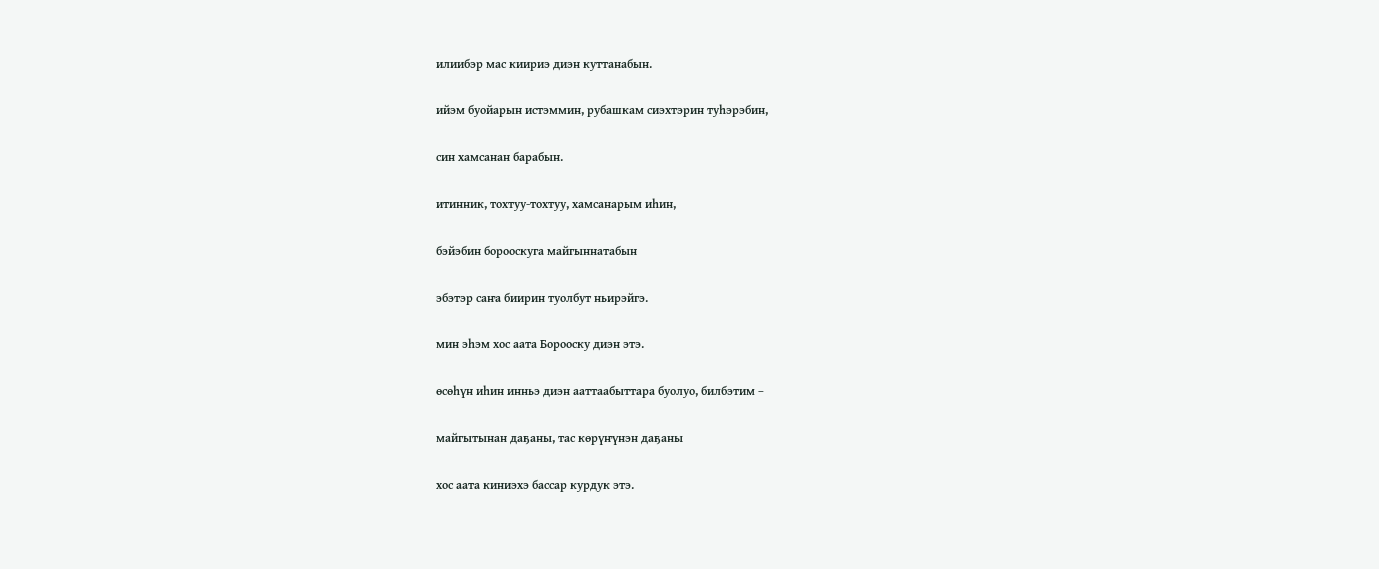илиибэр мас киириэ диэн куттанабын.

ийэм буойарын истэммин, рубашкам сиэхтэрин туһэрэбин,

син хамсанан барабын.

итинник, тохтуу-тохтуу, хамсанарым иһин,

бэйэбин борооскуга майгыннатабын

эбэтэр саҥа биирин туолбут ньирэйгэ.

мин эһэм хос аата Борооску диэн этэ.

өсөһүн иһин инньэ диэн ааттаабыттара буолуо, билбэтим –

майгытынан даҕаны, тас көрүҥүнэн даҕаны

хос аата киниэхэ бассар курдук этэ.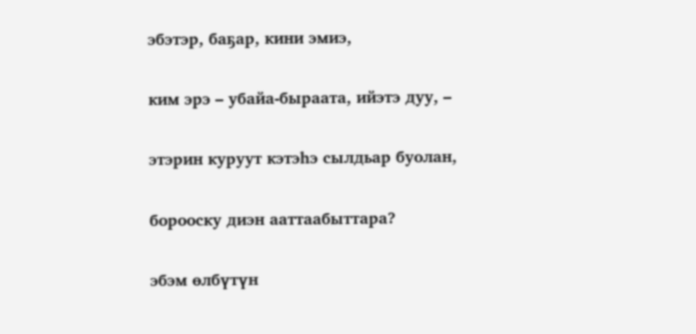эбэтэр, баҕар, кини эмиэ,

ким эрэ – убайа-быраата, ийэтэ дуу, –

этэрин куруут кэтэһэ сылдьар буолан,

борооску диэн ааттаабыттара?

эбэм өлбүтүн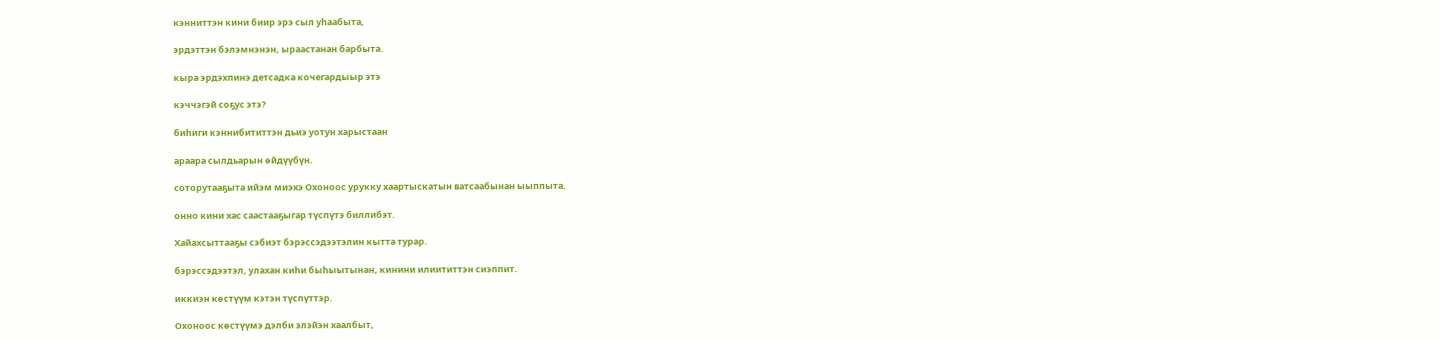кэнниттэн кини биир эрэ сыл уһаабыта,

эрдэттэн бэлэмнэнэн, ыраастанан барбыта.

кыра эрдэхпинэ детсадка кочегардыыр этэ

кэччэгэй соҕус этэ?

биһиги кэннибититтэн дьиэ уотун харыстаан

араара сылдьарын өйдүүбүн.

соторутааҕыта ийэм миэхэ Охоноос урукку хаартыскатын ватсаабынан ыыппыта.

онно кини хас саастааҕыгар түспүтэ биллибэт.

Хайахсыттааҕы сэбиэт бэрэссэдээтэлин кытта турар.

бэрэссэдээтэл, улахан киһи быһыытынан, кинини илиититтэн сиэппит.

иккиэн көстүүм кэтэн түспүттэр.

Охоноос көстүүмэ дэлби элэйэн хаалбыт,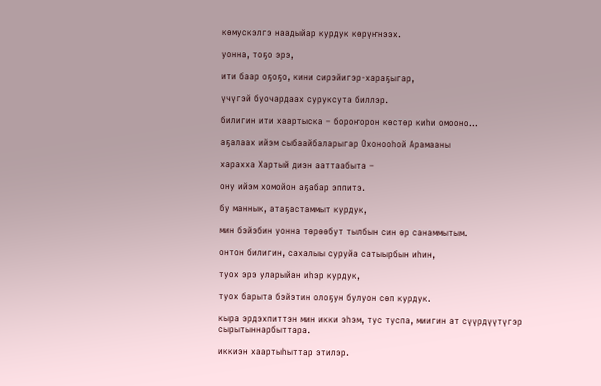көмускэлгэ наадыйар курдук көрүҥнээх.

уонна, тоҕо эрэ,

ити баар оҕоҕо, кини сирэйигэр-хараҕыгар,

үчүгэй буочардаах суруксута биллэр.

билигин ити хаартыска – бороҥорон көстөр киһи омооно…

аҕалаах ийэм сыбаайбаларыгар Охонооһой Арамааны

харахха Хартый диэн ааттаабыта –

ону ийэм хомойон аҕабар эппитэ.

бу маннык, атаҕастаммыт курдук,

мин бэйэбин уонна төрөөбут тылбын син өр санаммытым.

онтон билигин, сахалыы суруйа сатыырбын иһин,

туох эрэ уларыйан иһэр курдук,

туох барыта бэйэтин олоҕун булуон сөп курдук.

кыра эрдэхпиттэн мин икки эһэм, тус туспа, миигин ат сүүрдүүтүгэр сырытыннарбыттара.

иккиэн хаартыһыттар этилэр.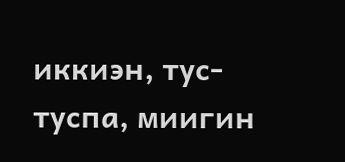иккиэн, тус-туспа, миигин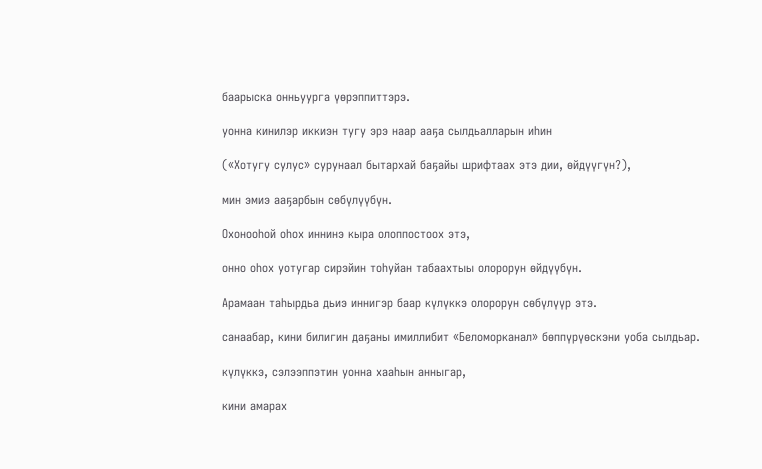баарыска онньуурга үөрэппиттэрэ.

уонна кинилэр иккиэн тугу эрэ наар ааҕа сылдьалларын иһин

(«Хотугу сулус» сурунаал бытархай баҕайы шрифтаах этэ дии, өйдүүгүн?),

мин эмиэ ааҕарбын сөбүлүүбүн.

Охонооһой оһох иннинэ кыра олоппостоох этэ,

онно оһох уотугар сирэйин тоһуйан табаахтыы олорорун өйдүүбүн.

Арамаан таһырдьа дьиэ иннигэр баар күлүккэ олорорун сөбүлүүр этэ.

санаабар, кини билигин даҕаны имиллибит «Беломорканал» бөппүрүөскэни уоба сылдьар.

күлүккэ, сэлээппэтин уонна хааһын анныгар,

кини амарах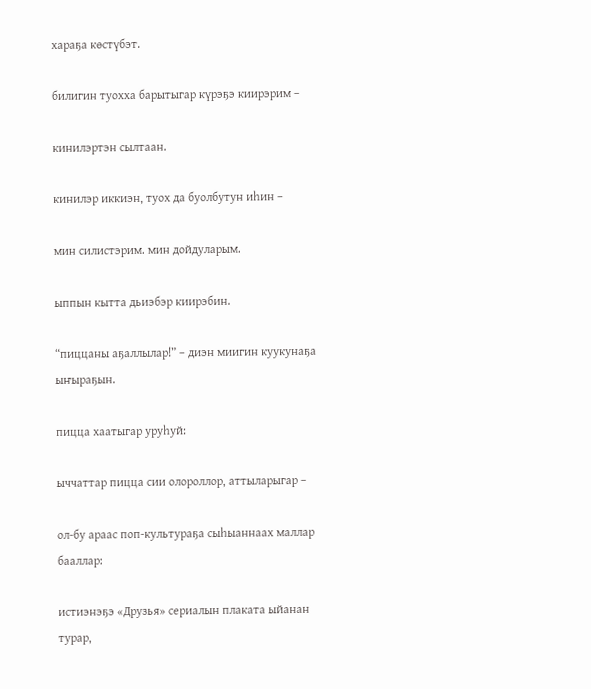хараҕа көстүбэт.

билигин туохха барытыгар күрэҕэ киирэрим –

кинилэртэн сылтаан.

кинилэр иккиэн, туох да буолбутун иһин –

мин силистэрим. мин дойдуларым.

ыппын кытта дьиэбэр киирэбин.

“пиццаны аҕаллылар!” – диэн миигин куукунаҕа ыҥыраҕын.

пицца хаатыгар уруһуй:

ыччаттар пицца сии олороллор, аттыларыгар –

ол-бу араас поп-культураҕа сыһыаннаах маллар бааллар:

истиэнэҕэ «Друзья» сериалын плаката ыйанан турар,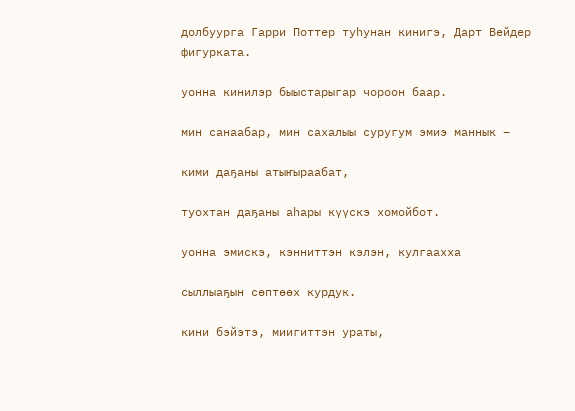долбуурга Гарри Поттер туһунан кинигэ, Дарт Вейдер фигурката.

уонна кинилэр быыстарыгар чороон баар.

мин санаабар, мин сахалыы суругум эмиэ маннык –

кими даҕаны атыҥыраабат,

туохтан даҕаны аһары күүскэ хомойбот.

уонна эмискэ, кэнниттэн кэлэн, кулгаахха

сыллыаҕын сөптөөх курдук.

кини бэйэтэ, миигиттэн ураты,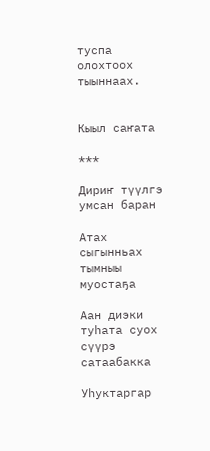туспа олохтоох тыыннаах.


Кыыл саҥата

***

Дириҥ түүлгэ умсан баран

Атах сыгынньах тымныы муостаҕа

Аан диэки туһата суох сүүрэ сатаабакка

Уһуктаргар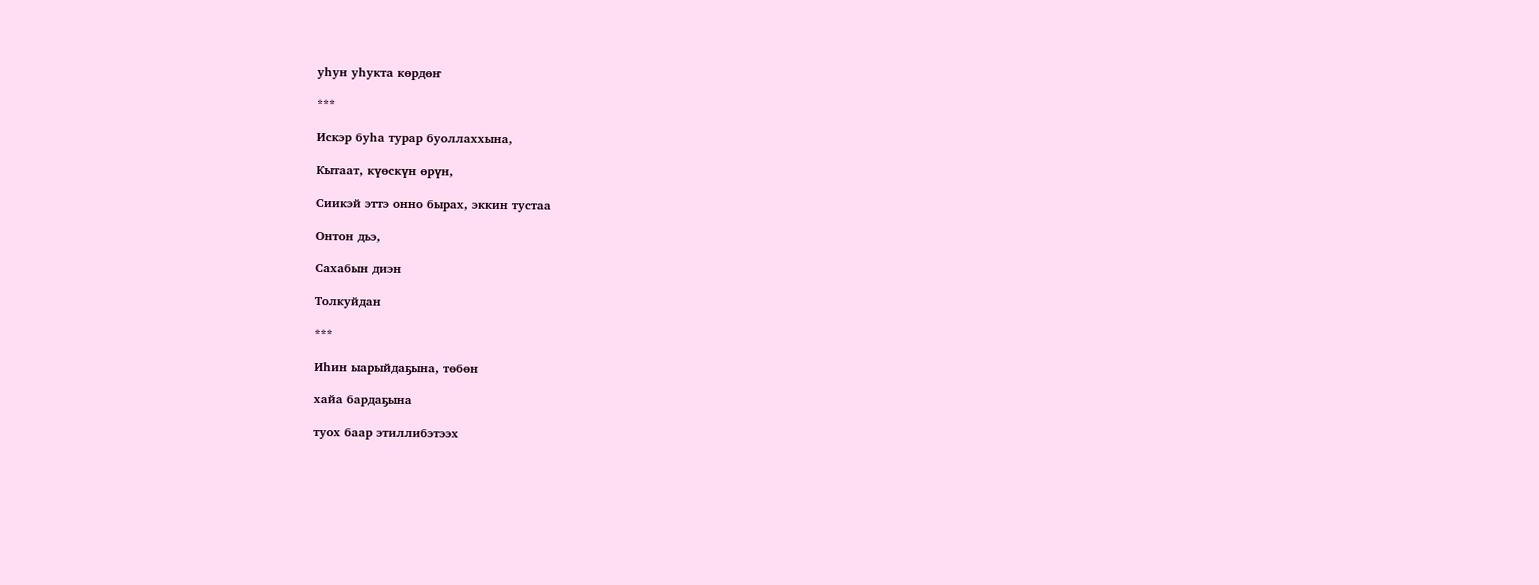уһун уһукта көрдөҥ

***

Искэр буһа турар буоллаххына,

Кытаат, күөскүн өрүн,

Сиикэй эттэ онно бырах, эккин тустаа

Онтон дьэ,

Сахабын диэн

Толкуйдан

***

Иһин ыарыйдаҕына, төбөн

хайа бардаҕына

туох баар этиллибэтээх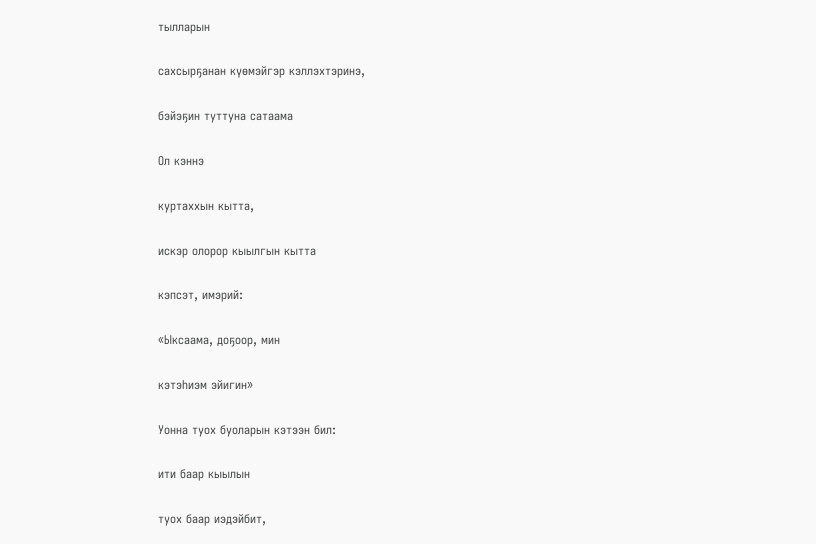тылларын

сахсырҕанан күөмэйгэр кэллэхтэринэ,

бэйэҕин туттуна сатаама

Ол кэннэ

куртаххын кытта,

искэр олорор кыылгын кытта

кэпсэт, имэрий:

«Ыксаама, доҕоор, мин

кэтэһиэм эйигин»

Уонна туох буоларын кэтээн бил:

ити баар кыылын

туох баар иэдэйбит,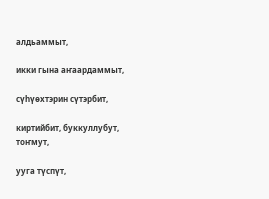алдьаммыт,

икки гына аҥаардаммыт,

сүһүөхтэрин сүтэрбит,

киртийбит, буккуллубут, тоҥмут,

ууга түспүт,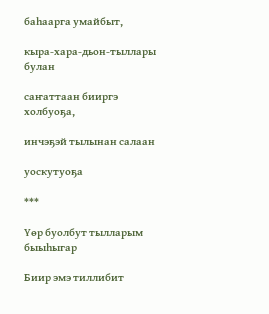баһаарга умайбыт,

кыра-хара-дьон-тыллары булан

саҥаттаан бииргэ холбуоҕа,

инчэҕэй тылынан салаан

уоскутуоҕа

***

Үөр буолбут тылларым быыһыгар

Биир эмэ тиллибит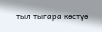тыл тыгара көстүө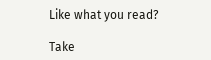Like what you read?

Take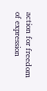action for freedom of expression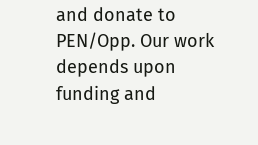and donate to PEN/Opp. Our work depends upon funding and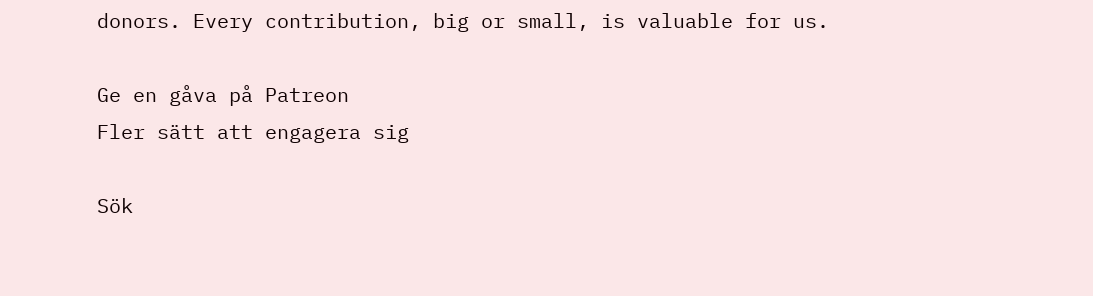donors. Every contribution, big or small, is valuable for us.

Ge en gåva på Patreon
Fler sätt att engagera sig

Sök